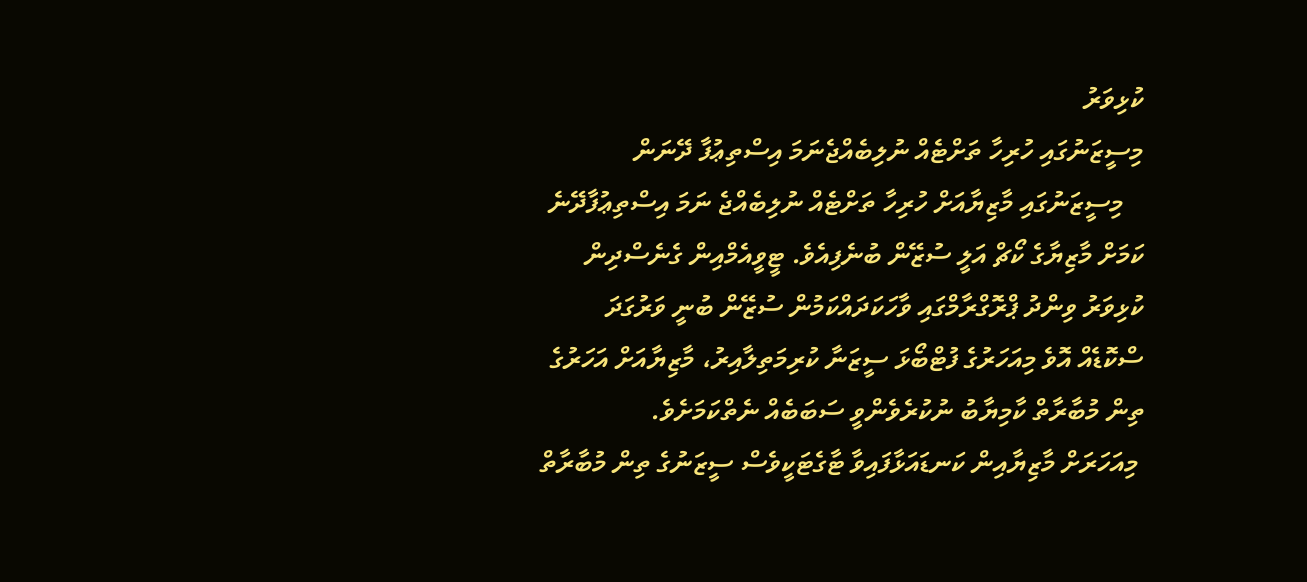ކުޅިވަރު
މިސީޒަނުގައި ހުރިހާ ތަށްޓެއް ނުލިބެއްޖެނަމަ އިސްތިޢުފާ ދޭނަން
   މިސީޒަނުގައި މާޒިޔާއަށް ހުރިހާ ތަށްޓެއް ނުލިބެއްޖެ ނަމަ އިސްތިޢުފާދޭނެ ކަމަށް މާޒިޔާގެ ކޯޗް އަލީ ސުޒޭން ބުނެފިއެވެ. ޓީވީއެމްއިން ގެނެސްދިން ކުޅިވަރު ވިންދު ޕްރޮގްރާމްގައި ވާހަކަދައްކަމުން ސުޒޭން ބުނީ ވަރުގަދަ ސްކޮޑެއް އޮވެ މިއަހަރުގެ ފުޓްބޯޅަ ސީޒަނާ ކުރިމަތިލާއިރު، މާޒިޔާއަށް އަހަރުގެ ތިން މުބާރާތް ކާމިޔާބު ނުކުރެވެންވީ ސަބަބެއް ނެތްކަމަށެވެ.
 މިއަހަރަށް މާޒިޔާއިން ކަނޑައަޅާފައިވާ ޓާގެޓަކީވެސް ސީޒަނުގެ ތިން މުބާރާތް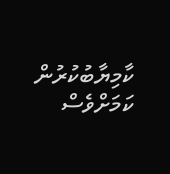ކާމިޔާބުކުރުން ކަމަށްވެސް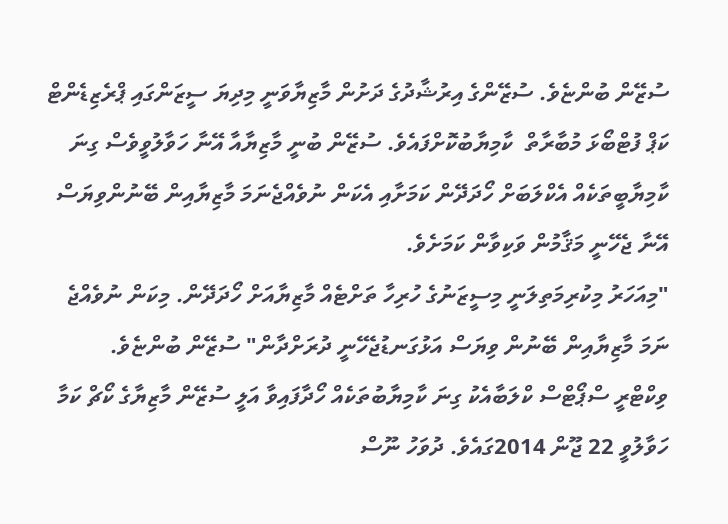ސުޒޭން ބުންޏެވެ. ސުޒޭންގެ އިރުޝާދުގެ ދަށުން މާޒިޔާވަނީ މިދިޔަ ސީޒަންގައި ޕްރެޒިޑެންޓް ކަޕް ފުޓްބޯޅަ މުބާރާތް  ކާމިޔާބުކޮށްފައެވެ. ސުޒޭން ބުނީ މާޒިޔާއާ އޭނާ ހަވާލުވީވެސް ގިނަ ކާމިޔާބީތަކެއް އެކްލަބަށް ހޯދަދޭން ކަމަށާއި އެކަން ނުވެއްޖެނަމަ މާޒިޔާއިން ބޭނުންވިޔަސް އޭނާ ޖެހޭނީ މަޤާމުން ވަކިވާން ކަމަށެވެ.
"މިއަހަރު މިކުރިމަތިލަނީ މިސީޒަނުގެ ހުރިހާ ތަށްޓެއް މާޒިޔާއަށް ހޯދަދޭން. މިކަން ނުވެއްޖެ ނަމަ މާޒިޔާއިން ބޭނުން ވިޔަސް އަޅުގަނޑުޖެހޭނީ ދުރަށްދާން" ސުޒޭން ބުންޏެވެ.
ވިކްޓްރީ ސްޕޯޓްސް ކްލަބާއެކު ގިނަ ކާމިޔާބުތަކެއް ހޯދާފައިވާ އަލީ ސުޒޭން މާޒިޔާގެ ކޯޗް ކަމާ ހަވާލުވީ 22 ޖޫން 2014ގައެވެ. ދުވަހު ނޫސް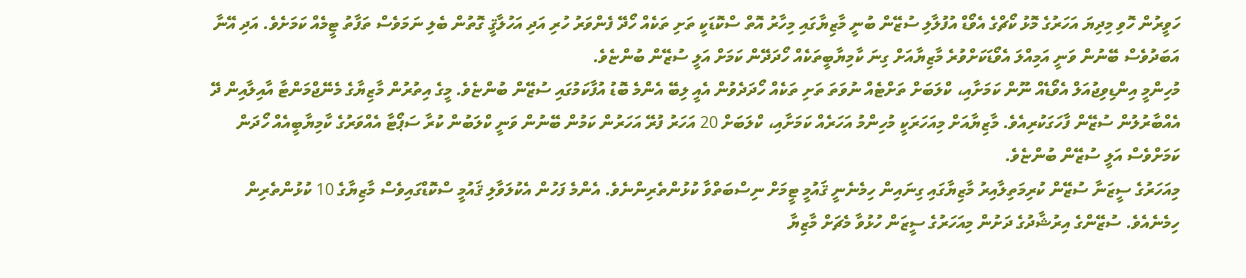ހަވީރުން ހޮވި މިދިޔަ އަހަރުގެ މޮޅު ކޯޗްގެ އެވޯޑް އުފުލާލި ސުޒޭން ބުނީ މާޒިޔާގައި މިހާރު އޮތް ސްކޮޑަކީ ތަށި ތަކެއް ހޯދޭ ފެންވަރު ހުރި އަދި އަހުލާޤީ ގޮތުން ބެލި ނަމަވެސް ތަފާތު ޓީމެއް ކަމަށެވެ. އަދި އޭނާ އަބަދުވެސް ބޭނުން ވަނީ އަމިއްލަ އެވޯޑަކަށްވުރެ މާޒިޔާއަށް ގިނަ ކާމިޔާބީތަކެއް ހޯދަދޭން ކަމަށް އަލީ ސުޒޭން ބުންޏެވެ.
މުހިންމީ އިންޑިވިޖުއަލް އެވޯޑެއް ނޫން ކަމަށާއި، ކްލަބަށް ތަށްޓެއް ނުވަތަ ތަށި ތަކެއް ހޯދަދެވުން އެއީ ލިބޭ އެންމެ ބޮޑު އުފާކަމުގައި ސުޒޭން ބުންޏެވެ. މީގެ އިތުރުން މާޒިޔާގެ މެނޭޖްމަންޓާ އާއިލާއިން ދޭ އެއްބާރުލުން ސުޒޭން ފާހަގަކުރިއެވެ. މާޒިޔާއަށް މިއަހަރަކީ މުހިންމު އަހަރެއް ކަމަށާއި، ކްލަބަށް 20 އަހަރު ފުރޭ އަހަރުން ކަމުން ބޭނުން ވަނީ ކްލަބުން ކުރާ ސަޕޯޓާ އެއްވަރުގެ ކާމިޔާބީއެއް ހޯދަން ކަމަށްވެސް އަލީ ސުޒޭން ބުންޏެވެ.
މިއަހަރުގެ ސީޒަނާ ސުޒޭން ކުރިމަތިލާއިރު މާޒިޔާގައި ގިނައިން ހިމެނެނީ ޤައުމީ ޓީމަށް ނިސްބަތްވާ ކުޅުންތެރިންނެވެ. އެންމެ ފަހުން އެކުލަވާލި ޤައުމީ ސްކޮޑްގައިވެސް މާޒިޔާގެ 10 ކުޅުންތެރިން ހިމެނެއެވެ. ސުޒޭންގެ އިރުޝާދުގެ ދަށުން މިއަހަރުގެ ސީޒަން ހުޅުވާ މެޗަށް މާޒިޔާ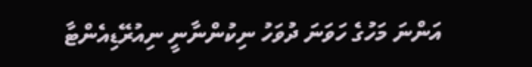އަންނަ މަހުގެ ހަވަނަ ދުވަހު ނިކުންނާނީ ނިއުރޭޑިއެންޓާ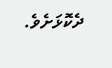ދެކޮޅަށެވެ.